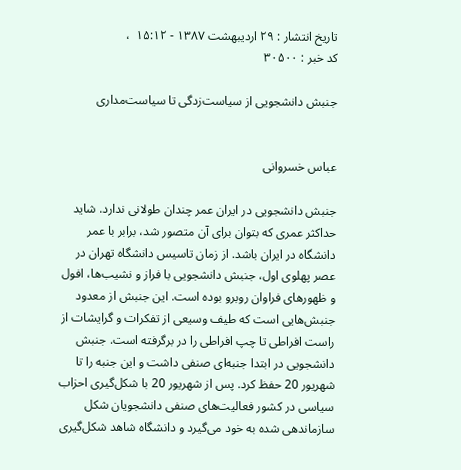تاریخ انتشار : ۲۹ ارديبهشت ۱۳۸۷ - ۱۵:۱۲  ،
کد خبر : ۳۰۵۰۰

جنبش دانشجویی از سیاست‌زدگی تا سیاست‌مداری


عباس خسروانی

جنبش دانشجویی در ایران عمر چندان طولانی ندارد. شاید حداکثر عمری که بتوان برای آن متصور شد، برابر با عمر دانشگاه در ایران باشد. از زمان تاسیس دانشگاه تهران در عصر پهلوی اول، جنبش دانشجویی با فراز و نشیب‌ها، افول‌ و ظهورهای فراوان روبرو بوده است. این جنبش از معدود جنبش‌هایی است که طیف وسیعی از تفکرات و گرایشات از راست افراطی تا چپ افراطی را در برگرفته است. جنبش دانشجویی در ابتدا جنبه‌ای صنفی داشت و این جنبه را تا شهریور 20 حفظ کرد. پس از شهریور 20 با شکل‌گیری احزاب سیاسی در کشور فعالیت‌های صنفی دانشجویان شکل سازماندهی شده به خود می‌گیرد و دانشگاه شاهد شکل‌گیری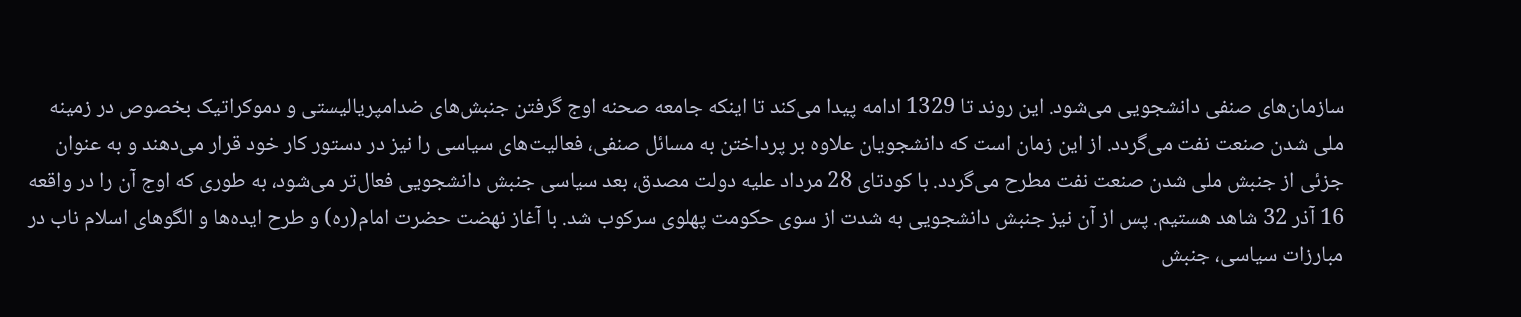سازمان‌های صنفی دانشجویی می‌شود. این روند تا 1329 ادامه پیدا می‌کند تا اینکه جامعه صحنه اوج گرفتن جنبش‌های ضدامپریالیستی و دموکراتیک بخصوص در زمینه ملی شدن صنعت نفت می‌گردد. از این زمان است که دانشجویان علاوه بر پرداختن به مسائل صنفی، فعالیت‌های سیاسی را نیز در دستور کار خود قرار می‌دهند و به عنوان جزئی از جنبش ملی شدن صنعت نفت مطرح می‌گردد. با کودتای 28 مرداد علیه دولت مصدق، بعد سیاسی جنبش دانشجویی فعال‌تر می‌شود، به طوری که اوج آن را در واقعه 16 آذر 32 شاهد هستیم. پس از آن نیز جنبش دانشجویی به شدت از سوی حکومت پهلوی سرکوب شد. با آغاز نهضت حضرت امام(ره) و طرح ایده‌ها و الگوهای اسلام ناب در مبارزات سیاسی، جنبش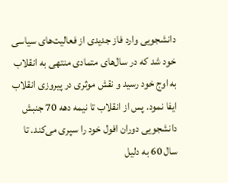دانشجویی وارد فاز جدیدی از فعالیت‌های سیاسی خود شد که در سال‌های متمادی منتهی به انقلاب به اوج خود رسید و نقش موثری در پیروزی انقلاب ایفا نمود. پس از انقلاب تا نیمه دهه 70 جنبش دانشجویی دوران افول خود را سپری می‌کند. تا سال 60 به دلیل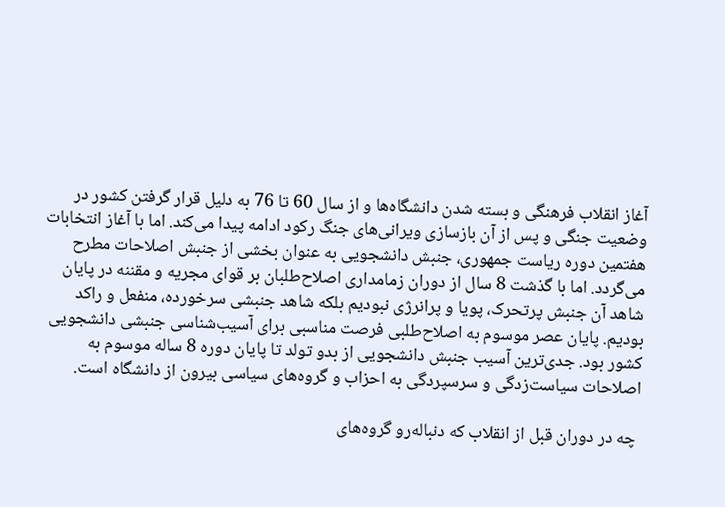آغاز انقلاب فرهنگی و بسته شدن دانشگاه‌ها و از سال 60 تا 76 به دلیل قرار گرفتن کشور در وضعیت جنگی و پس از آن بازسازی ویرانی‌های جنگ رکود ادامه پیدا می‌کند. اما با آغاز انتخابات هفتمین دوره ریاست جمهوری، جنبش دانشجویی به عنوان بخشی از جنبش اصلاحات مطرح می‌گردد. اما با گذشت 8 سال از دوران زمامداری اصلاح‌طلبان بر قوای مجریه و مقننه در پایان شاهد آن جنبش پرتحرک، پویا و پرانرژی نبودیم بلکه شاهد جنبشی سرخورده، منفعل و راکد بودیم. پایان عصر موسوم به اصلاح‌طلبی فرصت مناسبی برای آسیب‌شناسی جنبشی دانشجویی کشور بود. جدی‌ترین آسیب جنبش دانشجویی از بدو تولد تا پایان دوره 8 ساله موسوم به اصلاحات سیاست‌زدگی و سرسپردگی به احزاب و گروه‌های سیاسی بیرون از دانشگاه است.

 چه در دوران قبل از انقلاب که دنباله‌رو گروه‌های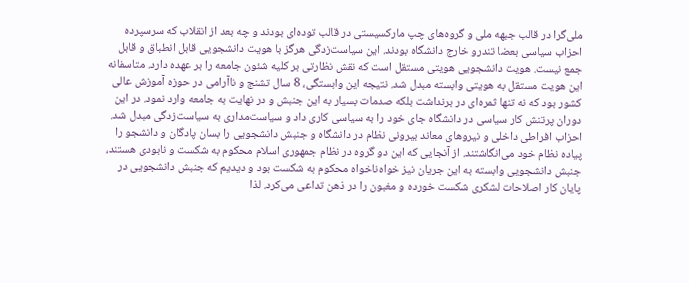ملی‌گرا در قالب جبهه‌ ملی و گروه‌های چپ مارکسیستی در قالب توده‌ای بودند و چه بعد از انقلاب که سرسپرده احزاب سیاسی بعضا تندرو خارج دانشگاه بودند. این سیاست‌زدگی هرگز با هویت دانشجویی قابل انطباق و قابل جمع نیست. هویت دانشجویی هویتی مستقل است که نقش نظارتی بر کلیه شئون جامعه را بر عهده دارد. متاسفانه این هویت مستقل به هویتی وابسته مبدل شد. نتیجه این وابستگی، 8 سال تشنج و ناآرامی در حوزه آموزش عالی کشور بود که نه تنها ثمره‌ای در برنداشت بلکه صدمات بسیار به این جنبش و در نهایت به جامعه وارد نمود. در این دوران پرتنش کار سیاسی در دانشگاه جای خود را به سیاسی کاری داد و سیاست‌مداری به سیاست‌زدگی مبدل شد. احزاب افراطی داخلی و نیروهای معاند بیرونی نظام در دانشگاه و جنبش دانشجویی را بسان پادگان و دانشجو را پیاده نظام خود می‌انگاشتند. از آنجایی که این دو گروه در نظام جمهوری اسلام محکوم به شکست و نابودی هستند، جنبش دانشجویی وابسته به این جریان نیز خواه‌ناخواه محکوم به شکست بود و دیدیم که جنبش دانشجویی در پایان کار اصلاحات لشکری شکست خورده و مغبون را در ذهن تداعی می‌کرد. لذا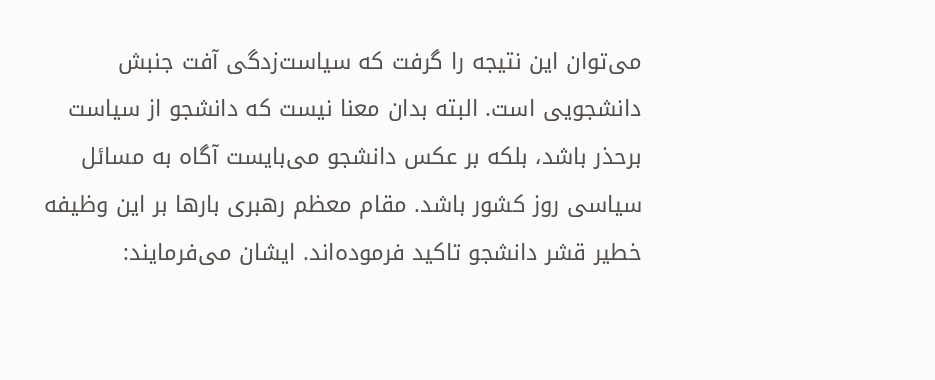می‌توان این نتیجه را گرفت که سیاست‌زدگی آفت جنبش دانشجویی است. البته بدان معنا نیست که دانشجو از سیاست برحذر باشد، بلکه بر عکس دانشجو می‌بایست آگاه به مسائل سیاسی روز کشور باشد. مقام معظم رهبری بارها بر این وظیفه خطیر قشر دانشجو تاکید فرموده‌اند. ایشان می‌فرمایند: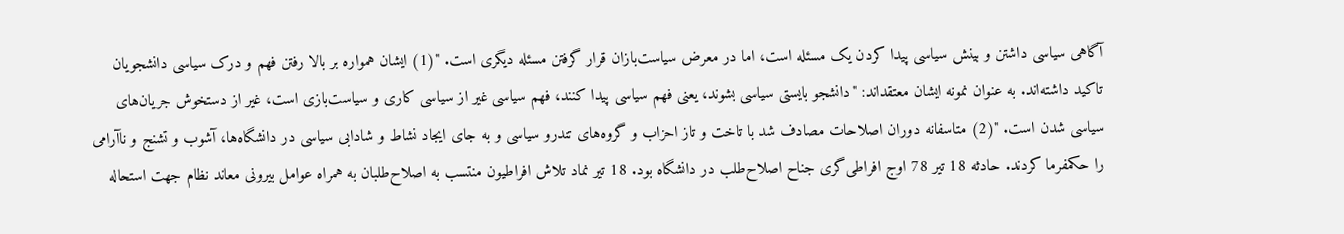آگاهی سیاسی داشتن و بینش سیاسی پیدا کردن یک مسئله است، اما در معرض سیاست‌بازان قرار گرفتن مسئله دیگری است. "(1) ایشان همواره بر بالا رفتن فهم و درک سیاسی دانشجویان تاکید داشته‌اند. به عنوان نمونه ایشان معتقداند: "دانشجو بایستی سیاسی بشوند، یعنی فهم سیاسی پیدا کنند، فهم سیاسی غیر از سیاسی کاری و سیاست‌بازی است، غیر از دستخوش جریان‌های سیاسی شدن است. "(2) متاسفانه دوران اصلاحات مصادف شد با تاخت و تاز احزاب و گروه‌های تندرو سیاسی و به جای ایجاد نشاط و شادابی سیاسی در دانشگاه‌ها، آشوب و تشنج و ناآرامی را حکمفرما کردند. حادثه 18 تیر 78 اوج افراطی‌گری جناح اصلاح‌طلب در دانشگاه بود. 18 تیر نماد تلاش افراطیون منتسب به اصلاح‌طلبان به همراه عوامل بیرونی معاند نظام جهت استحاله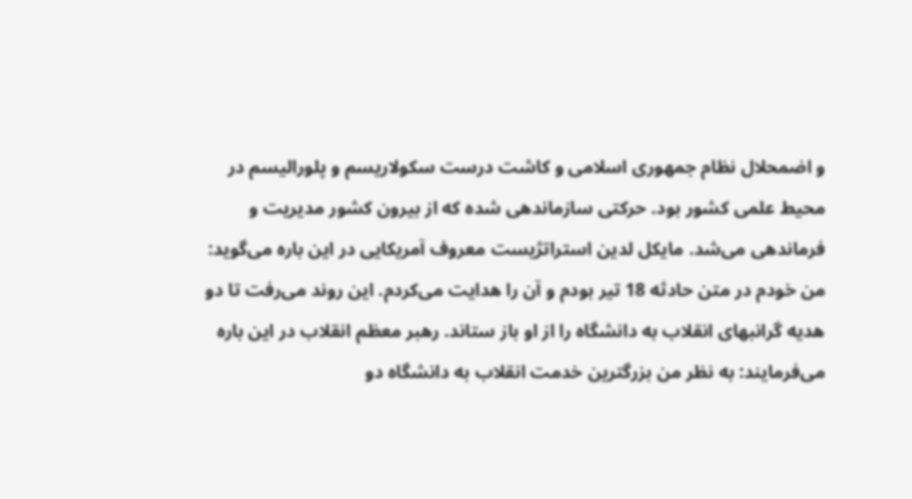و اضمحلال نظام جمهوری اسلامی و کاشت درست سکولاریسم و پلورالیسم در محیط علمی کشور بود. حرکتی سازماندهی شده که از بیرون کشور مدیریت و فرماندهی می‌شد. مایکل لدین استراتژیست معروف آمریکایی در این باره می‌گوید: من خودم در متن حادثه 18 تیر بودم و آن را هدایت می‌کردم. این روند می‌رفت تا دو هدیه گرانبهای انقلاب به دانشگاه را از او باز ستاند. رهبر معظم انقلاب در این باره می‌فرمایند: به نظر من بزرگترین خدمت انقلاب به دانشگاه دو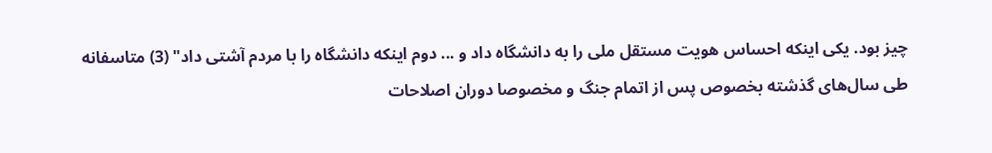چیز بود. یکی اینکه احساس هویت مستقل ملی را به دانشگاه داد و ... دوم اینکه دانشگاه را با مردم آشتی داد" (3) متاسفانه طی سال‌های گذشته بخصوص پس از اتمام جنگ و مخصوصا دوران اصلاحات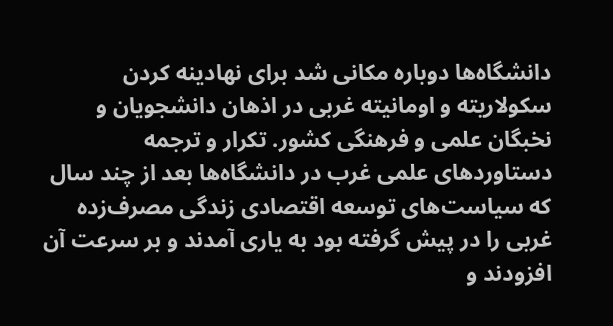دانشگاه‌ها دوباره مکانی شد برای نهادینه کردن سکولاریته و اومانیته غربی در اذهان دانشجویان و نخبگان علمی و فرهنگی کشور. تکرار و ترجمه دستاوردهای علمی غرب در دانشگاه‌ها بعد از چند سال که سیاست‌های توسعه اقتصادی زندگی مصرف‌زده غربی را در پیش گرفته بود به یاری آمدند و بر سرعت آن افزودند و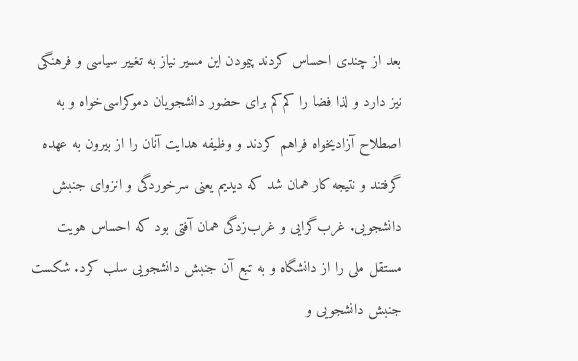بعد از چندی احساس کردند پیمودن این مسیر نیاز به تغییر سیاسی و فرهنگی نیز دارد و لذا فضا را کم‌کم برای حضور دانشجویان دموکراسی‌خواه و به اصطلاح آزادیخواه فراهم کردند و وظیفه هدایت آنان را از بیرون به عهده گرفتند و نتیجه کار همان شد که دیدیم یعنی سرخوردگی و انزوای جنبش دانشجویی. غرب‌گرایی و غرب‌زدگی همان آفتی بود که احساس هویت مستقل ملی را از دانشگاه و به تبع آن جنبش دانشجویی سلب کرد. شکست جنبش دانشجویی و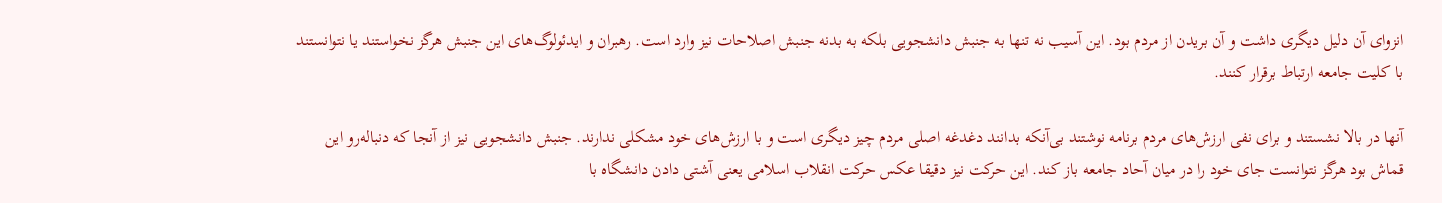انزوای آن دلیل دیگری داشت و آن بریدن از مردم بود. این آسیب نه تنها به جنبش دانشجویی بلکه به بدنه جنبش اصلاحات نیز وارد است. رهبران و ایدئولوگ‌های این جنبش هرگز نخواستند یا نتوانستند با کلیت جامعه ارتباط برقرار کنند.

آنها در بالا نشستند و برای نفی ارزش‌های مردم برنامه نوشتند بی‌آنکه بدانند دغدغه اصلی مردم چیز دیگری است و با ارزش‌های خود مشکلی ندارند. جنبش دانشجویی نیز از آنجا که دنباله‌رو این قماش بود هرگز نتوانست جای خود را در میان آحاد جامعه باز کند. این حرکت نیز دقیقا عکس حرکت انقلاب اسلامی یعنی آشتی دادن دانشگاه با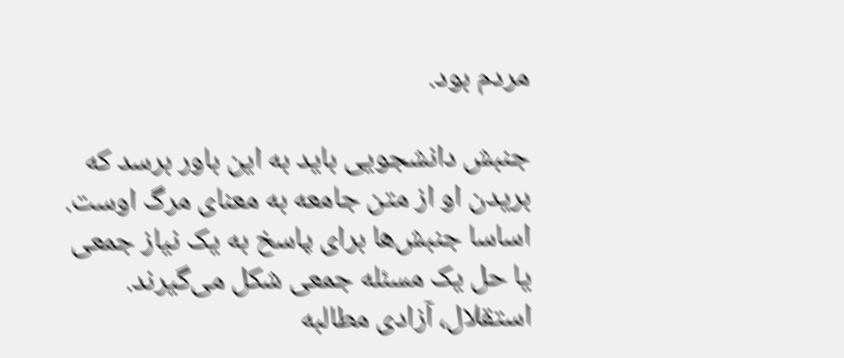مردم بود.

جنبش دانشجویی باید به این باور برسد که بریدن او از متن جامعه به معنای مرگ اوست. اساسا جنبش‌ها برای پاسخ به یک نیاز جمعی یا حل یک مسئله جمعی شکل می‌گیرند. استقلال، آزادی مطالبه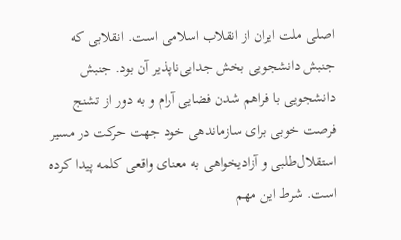اصلی ملت ایران از انقلاب اسلامی است. انقلابی که جنبش دانشجویی بخش جدایی‌ناپذیر آن بود. جنبش دانشجویی با فراهم شدن فضایی آرام و به دور از تشنج فرصت خوبی برای سازماندهی خود جهت حرکت در مسیر استقلال‌طلبی و آزادیخواهی به معنای واقعی کلمه پیدا کرده است. شرط این مهم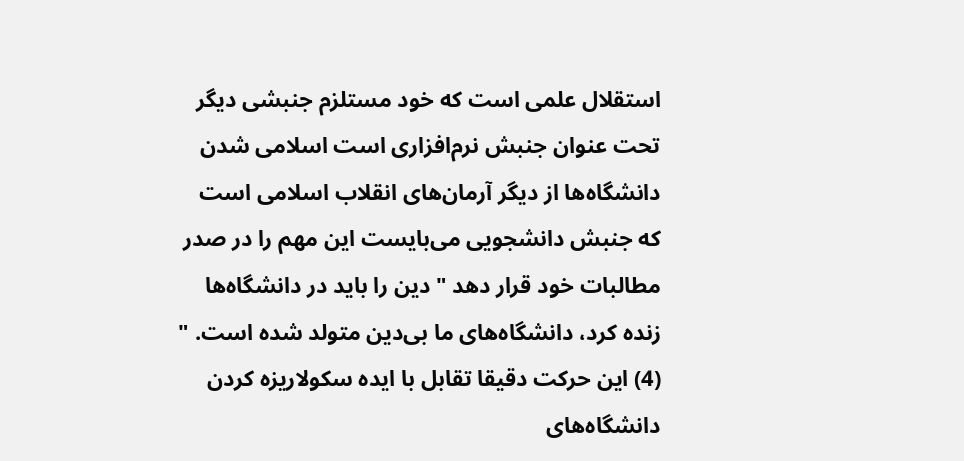استقلال علمی است که خود مستلزم جنبشی دیگر تحت عنوان جنبش نرم‌افزاری است اسلامی شدن دانشگاه‌ها از دیگر آرمان‌های انقلاب اسلامی است که جنبش دانشجویی می‌بایست این مهم را در صدر مطالبات خود قرار دهد "دین را باید در دانشگاه‌ها زنده کرد، دانشگاه‌های ما بی‌دین متولد شده است. " (4) این حرکت دقیقا تقابل با ایده سکولاریزه کردن دانشگاه‌های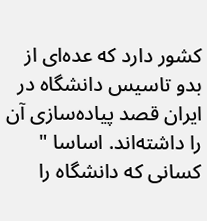کشور دارد که عده‌ای از بدو تاسیس دانشگاه در ایران قصد پیاده‌سازی آن را داشته‌اند. اساسا " کسانی که دانشگاه را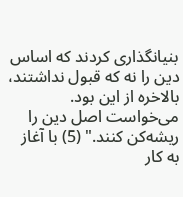بنیانگذاری کردند که اساس دین را نه که قبول نداشتند، بالاخره از این بود. می‌خواست اصل دین را ریشه‌کن کنند." (5) با آغاز به کار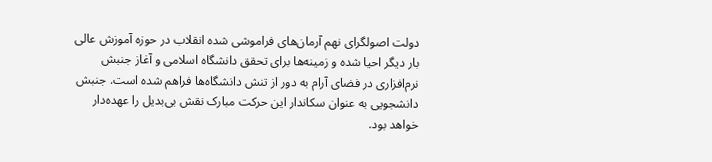دولت اصولگرای نهم آرمان‌های فراموشی شده انقلاب در حوزه آموزش عالی بار دیگر احیا شده و زمینه‌ها برای تحقق دانشگاه اسلامی و آغاز جنبش نرم‌افزاری در فضای آرام به دور از تنش دانشگاه‌ها فراهم شده است. جنبش دانشجویی به عنوان سکاندار این حرکت مبارک نقش بی‌بدیل را عهده‌دار خواهد بود.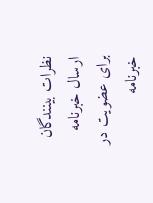نظرات بینندگان
ارسال خبرنامه
برای عضویت در خبرنامه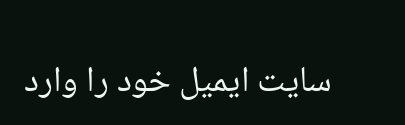سایت ایمیل خود را وارد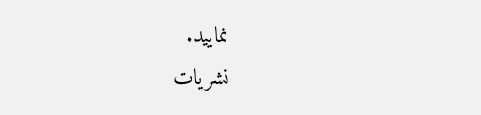نمایید.
نشریات